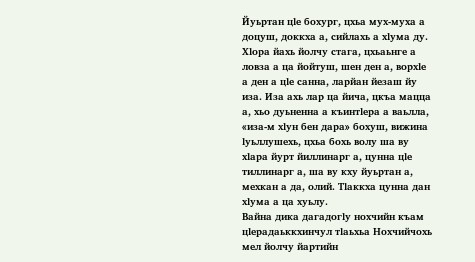Йуьртан цlе бохург, цхьа мух-муха а доцуш, доккха а, сийлахь а хlума ду. Хlора йахь йолчу стага, цхьаьнге а ловза а ца йойтуш, шен ден а, ворхlе а ден а цlе санна, ларйан йезаш йу иза. Иза ахь лар ца йича, цкъа мацца а, хьо дуьненна а къинтlера а ваьлла, «иза-м хlун бен дара» бохуш, вижина lуьллушехь, цхьа бохь волу ша ву хlара йурт йиллинарг а, цунна цlе тиллинарг а, ша ву кху йуьртан а, мехкан а да, олий. Тlаккха цунна дан хlума а ца хуьлу.
Вайна дика дагадогlу нохчийн къам цlерадаьккхинчул тlаьхьа Нохчийчохь мел йолчу йартийн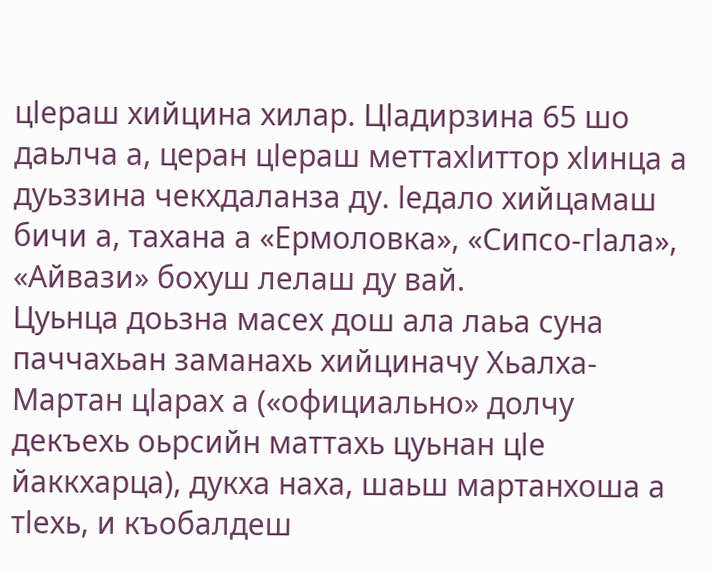цlераш хийцина хилар. Цlадирзина 65 шо даьлча а, церан цlераш меттахlиттор хlинца а дуьззина чекхдаланза ду. lедало хийцамаш бичи а, тахана а «Ермоловка», «Сипсо-гlала», «Айвази» бохуш лелаш ду вай.
Цуьнца доьзна масех дош ала лаьа суна паччахьан заманахь хийциначу Хьалха-Мартан цlарах а («официально» долчу декъехь оьрсийн маттахь цуьнан цlе йаккхарца), дукха наха, шаьш мартанхоша а тlехь, и къобалдеш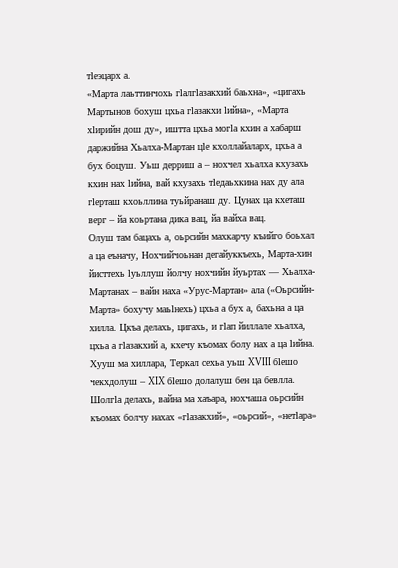тlеэцарх а.
«Марта лаьттинчохь гlалгlазакхий баьхна», «цигахь Мартынов бохуш цхьа гlазакхи lийна», «Марта хlирийн дош ду», иштта цхьа могlа кхин а хабарш даржийна Хьалха-Мартан цlе кхоллайаларх, цхьа а бух боцуш. Уьш дерриш а – нохчел хьалха кхузахь кхин нах lийна, вай кхузахь тlедаьхкина нах ду ала гlерташ кхоьллина туьйранаш ду. Цунах ца кхеташ верг – йа коьртана дика вац, йа вайха вац.
Олуш там бацахь а, оьрсийн махкарчу къийго боьхал а ца еъначу, Нохчийчоьнан дегайуккъехь, Марта-хин йисттехь lуьллуш йолчу нохчийн йуьртах — Хьалха-Мартанах – вайн наха «Урус-Мартан» ала («Оьрсийн-Марта» бохучу маьlнехь) цхьа а бух а, бахьна а ца хилла. Цкъа делахь, цигахь, и гlап йиллале хьалха, цхьа а гlазакхий а, кхечу къомах болу нах а ца lийна. Хууш ма хиллара, Теркал сехьа уьш XVIII бlешо чекхдолуш – XIX бlешо долалуш бен ца бевлла. Шолгlа делахь, вайна ма хаъара, нохчаша оьрсийн къомах болчу нахах «гlазакхий», «оьрсий», «нетlара»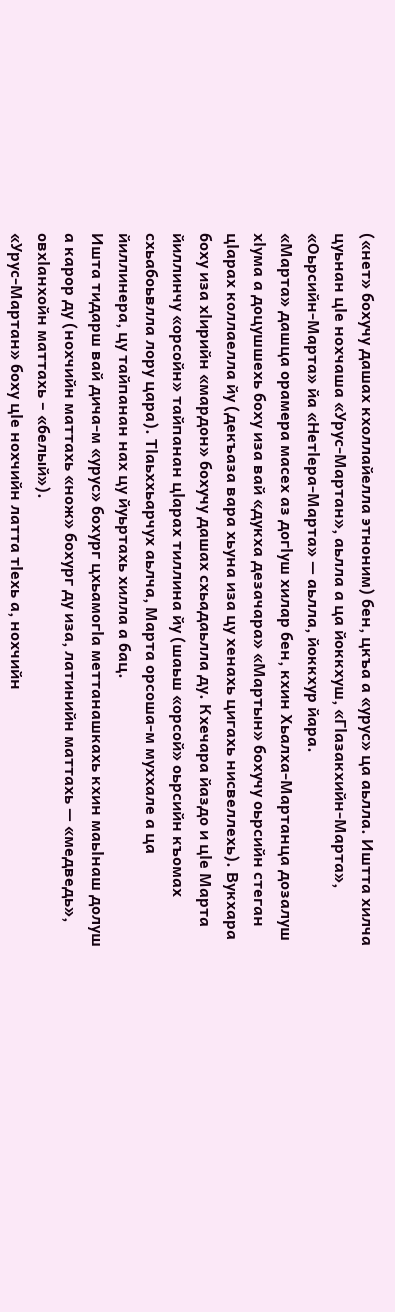(«нет» бохучу дашах кхоллайелла этноним) бен, цкъа а «урус» ца аьлла. Иштта хилча цуьнан цlе нохчаша «Урус-Мартан», аьлла а ца йоккхуш, «Гlазакхийн-Марта», «Оьрсийн-Марта» йа «Нетlера-Марта» — аьлла, йоккхур йара.
«Марта» дашца орамера масех аз догlуш хилар бен, кхин Хьалха-Мартанца дозалуш хlума а доцушшехь боху иза вай «дукха дезачара» «Мартын» бохучу оьрсийн стеган цlарах коллаелла йу (декъаза вара хьуна иза цу хенахь цигахь нисвеллехь). Вукхара боху иза хlирийн «мардон» бохучу дашах схьадаьлла ду. Кхечара йаздо и цlе Марта йиллинчу «орсойн» тайпанан цlарах тиллина йу (шаьш «орсой» оьрсийн къомах схьабоьвлла лору цара). Тlаьххьарчух аьлча, Марта орсоша-м муххале а ца йиллинера, цу тайпанан нах цу йуьртахь хилла а бац.
Ишта тидарш вай дича-м «урус» бохург цхьамогlа меттанашкахь кхин маьlнаш долуш а карор ду (нохчийн маттахь «нож» бохург ду иза, латинийн маттахь — «медведь», овхlанхойн маттахь – «белый»).
«Урус-Мартан» боху цlе нохчийн латта тlехь а, нохчийн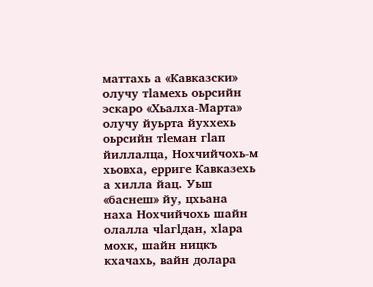маттахь а «Кавказски» олучу тlамехь оьрсийн эскаро «Хьалха-Марта» олучу йуьрта йуххехь оьрсийн тlеман гlап йиллалца, Нохчийчохь-м хьовха, ерриге Кавказехь а хилла йац. Уьш «баснеш» йу, цхьана наха Нохчийчохь шайн олалла чlагlдан, хlара мохк, шайн ницкъ кхачахь, вайн долара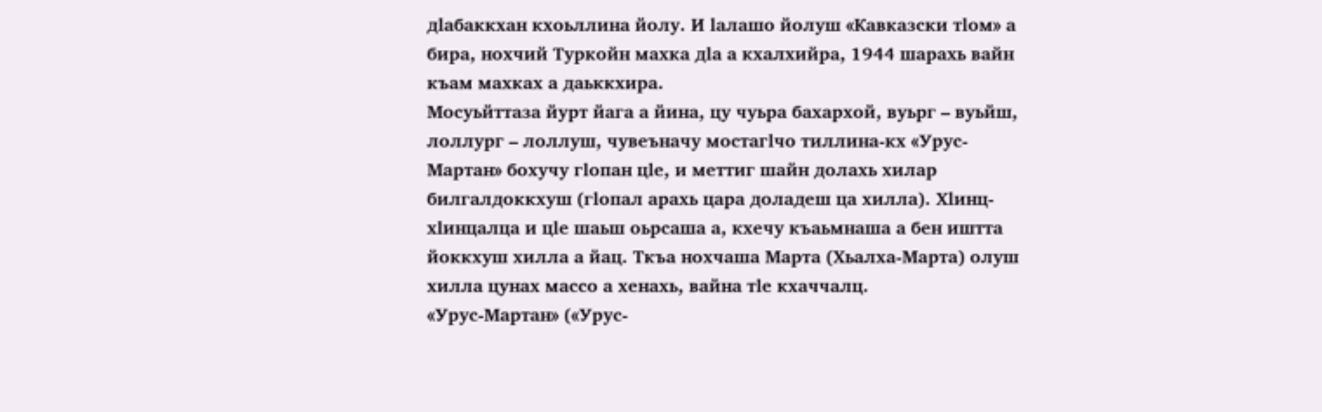дlабаккхан кхоьллина йолу. И lалашо йолуш «Кавказски тlом» а бира, нохчий Туркойн махка дlа а кхалхийра, 1944 шарахь вайн къам махках а даьккхира.
Мосуьйттаза йурт йага а йина, цу чуьра бахархой, вуьрг – вуьйш, лоллург – лоллуш, чувеъначу мостагlчо тиллина-кх «Урус-Мартан» бохучу гlопан цlе, и меттиг шайн долахь хилар билгалдоккхуш (гlопал арахь цара доладеш ца хилла). Хlинц-хlинцалца и цlе шаьш оьрсаша а, кхечу къаьмнаша а бен иштта йоккхуш хилла а йац. Ткъа нохчаша Марта (Хьалха-Марта) олуш хилла цунах массо а хенахь, вайна тlе кхаччалц.
«Урус-Мартан» («Урус-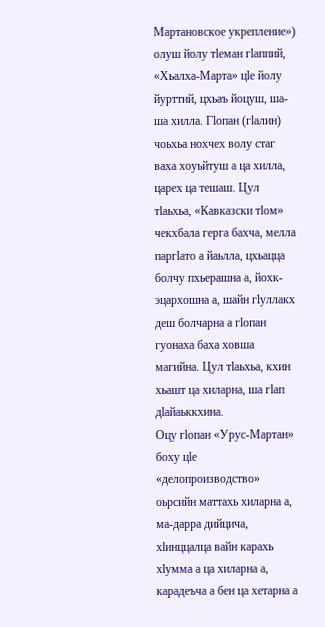Мартановское укрепление») олуш йолу тlеман гlаппий, «Хьалха-Марта» цlе йолу йурттий, цхьаъ йоцуш, ша-ша хилла. Гlопан (гlалин) чоьхьа нохчех волу стаг ваха хоуьйтуш а ца хилла, царех ца тешаш. Цул тlаьхьа, «Кавказски тlом» чекхбала герга бахча, мелла паргlато а йаьлла, цхьацца болчу пхьерашна а, йохк-эцархошна а, шайн гlуллакх деш болчарна а гlопан гуонаха баха ховша магийна. Цул тlаьхьа, кхин хьашт ца хиларна, ша гlап дlайаьккхина.
Оцу гlопан «Урус-Мартан» боху цlе «делопроизводство» оьрсийн маттахь хиларна а, ма-дарра дийцича, хlинццалца вайн карахь хlумма а ца хиларна а, карадеъча а бен ца хетарна а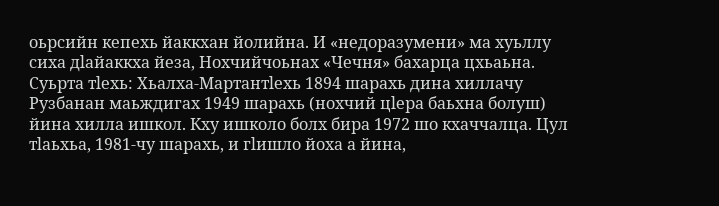оьрсийн кепехь йаккхан йолийна. И «недоразумени» ма хуьллу сиха дlайаккха йеза, Нохчийчоьнах «Чечня» бахарца цхьаьна.
Суьрта тlехь: Хьалха-Мартантlехь 1894 шарахь дина хиллачу Рузбанан маьждигах 1949 шарахь (нохчий цlера баьхна болуш) йина хилла ишкол. Кху ишколо болх бира 1972 шо кхаччалца. Цул тlаьхьа, 1981-чу шарахь, и гlишло йоха а йина,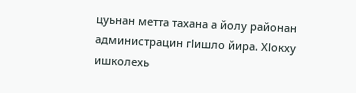цуьнан метта тахана а йолу районан администрацин гlишло йира. Хlокху ишколехь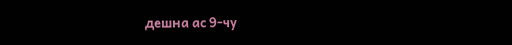дешна ас 9-чу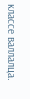классе валлалца.